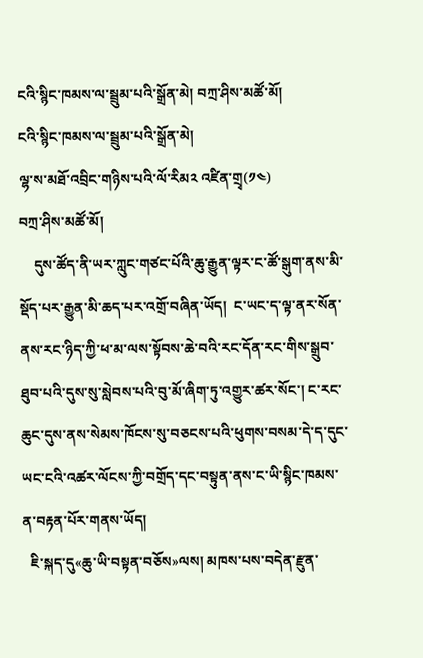ངའི་སྙིང་ཁམས་ལ་སྦྲུམ་པའི་སྒྲོན་མེ། བཀྲ་ཤིས་མཚོ་མོ།
ངའི་སྙིང་ཁམས་ལ་སྦྲུམ་པའི་སྒྲོན་མེ།
ལྷ་ས་མཐོ་འབྲིང་གཉིས་པའི་ལོ་རིམ༢ འཛིན་གྲྭ(༡༤)
བཀྲ་ཤིས་མཚོ་མོ།
    དུས་ཚོད་ནི་ཡར་ཀླུང་གཙང་པོའི་ཆུ་རྒྱུན་ལྟར་ང་ཚོ་སྒུག་ནས་མི་སྡོད་པར་རྒྱུན་མི་ཆད་པར་འགྲོ་བཞིན་ཡོད།  ང་ཡང་ད་ལྟ་ནར་སོན་ནས་རང་ཉིད་ཀྱི་ཕ་མ་ལས་སྟོབས་ཆེ་བའི་རང་དོན་རང་གིས་སྒྲུབ་ཐུབ་པའི་དུས་སུ་སླེབས་པའི་བུ་མོ་ཞིག་ཏུ་འགྱུར་ཚར་སོང་། ང་རང་ཆུང་དུས་ནས་སེམས་ཁོངས་སུ་བཅངས་པའི་ཕུགས་བསམ་དེ་ད་དུང་ཡང་ངའི་འཚར་ལོངས་ཀྱི་བགྲོད་དང་བསྟུན་ནས་ང་ཡི་སྙིང་ཁམས་ན་བརྟན་པོར་གནས་ཡོད།
  ཇི་སྐད་དུ«ཆུ་ཡི་བསྟན་བཅོས»ལས། མཁས་པས་བདེན་རྫུན་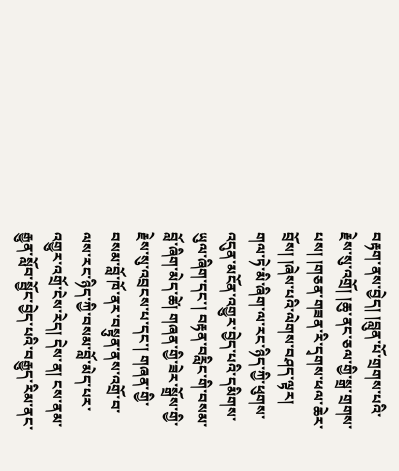བརྟག་ནས་བྱེད། །བླུན་པོ་གྲགས་པའི་རྗེས་སུ་འགྲོ། །ཆུ་ནང་ཅལ་གྱི་སྒྲ་གྲགས་པས། །གཅན་གཟན་རི་དྭགས་ཕལ་ཆེར་བྲོས། །ཞེས་པའི་ལེགས་བཤད་ལྟར། གལ་ཏེ་མི་ཞིག་ལ་རང་ཉིད་ཀྱི་ཕུགས་འདུན་མངོན་འགྱུར་བྱེད་པའི་དམིགས་ཡུལ་ཞིག་དང་། བརྟན་བརླིང་གི་བསམ་བློ་ཞིག་མེད་ཚེ། གཞན་གྱི་ཟེར་སྒྲོས་གྱི་རྗེས་སུ་འབྲངས་པ་དང་། གཞན་གྱི་བསམ་བློ་ཁོ་ནར་བསྟུན་ནས་འགྲོ་བ་ལས་རང་ཉིད་ཀྱི་བསམ་བློ་མེད་པར་འགྱུར་འགྲོ་ངེས་རེད། དེས་ན། ངས་ནམ་རྒྱུན་སློབ་སྦྱོང་བྱེད་པའི་བརྒྱུད་རིམ་ནང་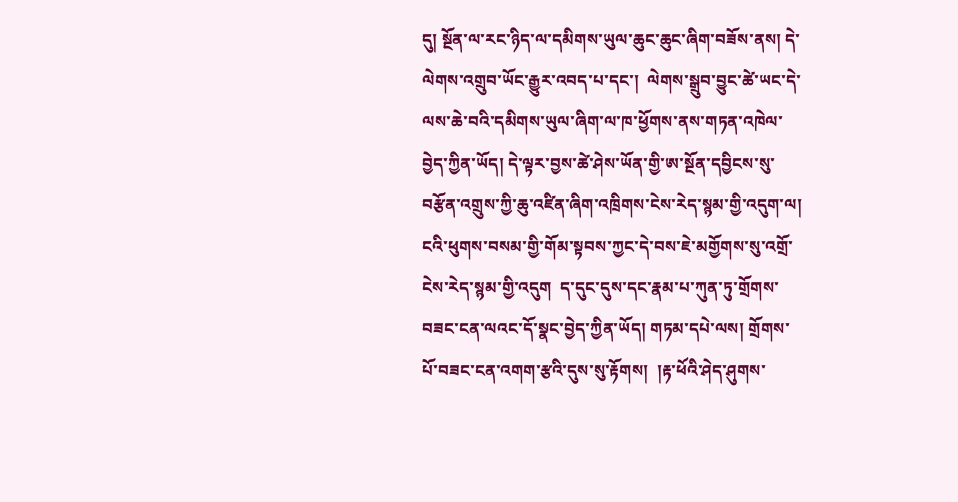དུ། སྔོན་ལ་རང་ཉིད་ལ་དམིགས་ཡུལ་ཆུང་ཆུང་ཞིག་བཟོས་ནས། དེ་ལེགས་འགྲུབ་ཡོང་རྒྱུར་འབད་པ་དང་།  ལེགས་སྒྲུབ་བྱུང་ཚེ་ཡང་དེ་ལས་ཆེ་བའི་དམིགས་ཡུལ་ཞིག་ལ་ཁ་ཕྱོགས་ནས་གཏན་འཁེལ་བྱེད་ཀྱིན་ཡོད། དེ་ལྟར་བྱས་ཚེ་ཤེས་ཡོན་གྱི་ཨ་སྔོན་དབྱིངས་སུ་བརྩོན་འགྲུས་ཀྱི་ཆུ་འཛིན་ཞིག་འཁྲིགས་ངེས་རེད་སྙམ་གྱི་འདུག་ལ། ངའི་ཕུགས་བསམ་གྱི་གོམ་སྟབས་ཀྱང་དེ་བས་ཇེ་མགྱོགས་སུ་འགྲོ་ངེས་རེད་སྙམ་གྱི་འདུག  ད་དུང་དུས་དང་རྣམ་པ་ཀུན་ཏུ་གྲོགས་བཟང་ངན་ལའང་དོ་སྣང་བྱེད་ཀྱིན་ཡོད། གཏམ་དཔེ་ལས། གྲོགས་པོ་བཟང་ངན་འགག་རྩའི་དུས་སུ་རྟོགས།  །རྟ་ཕོའི་ཤེད་ཤུགས་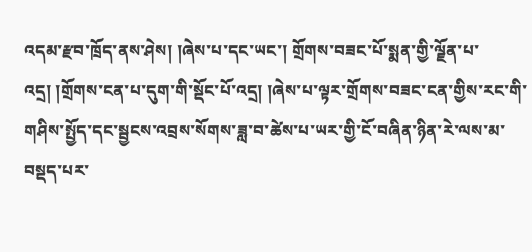འདམ་རྫབ་ཁྲོད་ནས་ཤེས། །ཞེས་པ་དང་ཡང་། གྲོགས་བཟང་པོ་སྨན་གྱི་ལྗོན་པ་འདྲ། །གྲོགས་ངན་པ་དུག་གི་སྡོང་པོ་འདྲ། །ཞེས་པ་ལྟར་གྲོགས་བཟང་ངན་གྱིས་རང་གི་གཤིས་སྤྱོད་དང་སྦྱངས་འབྲས་སོགས་ཟླ་བ་ཚེས་པ་ཡར་གྱི་ངོ་བཞིན་ཉིན་རེ་ལས་མ་བསྡད་པར་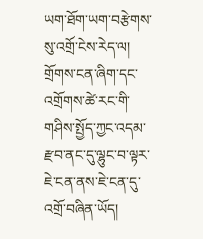ཡག་ཐོག་ཡག་བརྩེགས་སུ་འགྲོ་ངེས་རེད་ལ།  གྲོགས་ངན་ཞིག་དང་འགྲོགས་ཚེ་རང་གི་གཤིས་སྤྱོད་ཀྱང་འདམ་རྫབ་ནང་དུ་ལྷུང་བ་ལྟར་ཇེ་ངན་ནས་ཇེ་ངན་དུ་འགྲོ་བཞིན་ཡོད།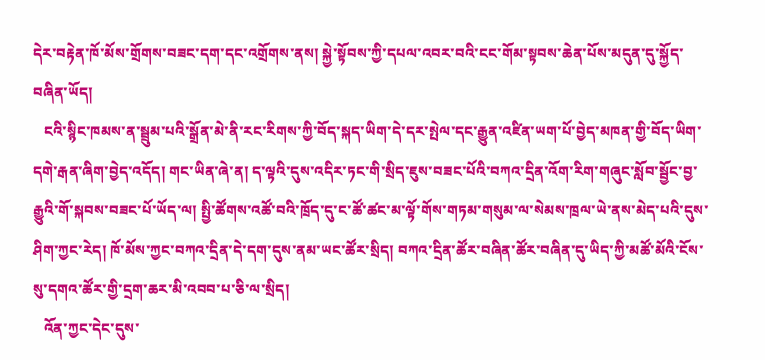དེར་བརྟེན་ཁོ་མོས་གྲོགས་བཟང་དག་དང་འགྲོགས་ནས། སྐྱེ་སྟོབས་ཀྱི་དཔལ་འབར་བའི་ངང་གོམ་སྟབས་ཆེན་པོས་མདུན་དུ་སྐྱོད་བཞིན་ཡོད།
   ངའི་སྙིང་ཁམས་ན་སྦྲུམ་པའི་སྒྲོན་མེ་ནི་རང་རིགས་ཀྱི་བོད་སྐད་ཡིག་དེ་དར་སྤེལ་དང་རྒྱུན་འཛིན་ཡག་པོ་བྱེད་མཁན་གྱི་བོད་ཡིག་དགེ་རྒན་ཞིག་བྱེད་འདོད། གང་ཡིན་ཞེ་ན། ད་ལྟའི་དུས་འདིར་ཏང་གི་སྲིད་ཇུས་བཟང་པོའི་བཀའ་དྲིན་འོག་རིག་གཞུང་སློབ་སྦྱོང་བྱ་རྒྱུའི་གོ་སྐབས་བཟང་པོ་ཡོད་ལ། སྤྱི་ཚོགས་འཚོ་བའི་ཁྲོད་དུ་ང་ཚོ་ཚང་མ་ལྟོ་གོས་གཏམ་གསུམ་ལ་སེམས་ཁྲལ་ཡེ་ནས་མེད་པའི་དུས་ཤིག་ཀྱང་རེད། ཁོ་མོས་ཀྱང་བཀའ་དྲིན་དེ་དག་དུས་ནམ་ཡང་ཚོར་སྲིད། བཀའ་དྲིན་ཚོར་བཞིན་ཚོར་བཞིན་དུ་ཡིད་ཀྱི་མཚོ་མོའི་ངོས་སུ་དགའ་ཚོར་གྱི་དྲག་ཆར་མི་འབབ་པ་ཅི་ལ་སྲིད།
   འོན་ཀྱང་དེང་དུས་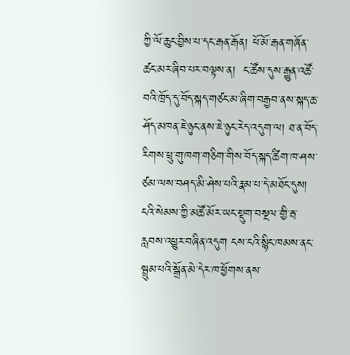ཀྱི་ལོ་ཆུང་བྱིས་པ་དང་རྒན་རྒོན། ཕོ་མོ་རྒན་གཞོན་ཚང་མར་ཞིབ་པར་བལྟས་ན།  ང་ཚོས་དུས་རྒྱུན་འཚོ་བའི་ཁྲོད་དུ་བོད་སྐད་གཙང་མ་ཞིག་བརྒྱབ་ནས་སྐད་ཆ་ཤོད་མཁན་ཇེ་ཉུང་ནས་ཇེ་ཉུང་རེད་འདུག་ལ། ཐ་ན་བོད་རིགས་ཕྲུ་གུ་ཁག་གཅིག་གིས་བོད་སྐད་ཚིག་ཁ་ཤས་ཙམ་ལས་བཤད་མི་ཤེས་པའི་རྣམ་པ་དེ་མཐོང་དུས། ངའི་སེམས་ཀྱི་མཚོ་མོར་ཡང་སྡུག་བསྔལ་གྱི་རྦ་རླབས་འཕྱུར་བཞིན་འདུག ངས་ངའི་སྙིང་ཁམས་ནང་སྦྲུམ་པའི་སྒྲོན་མེ་དེར་ཁ་ཕྱོགས་ནས་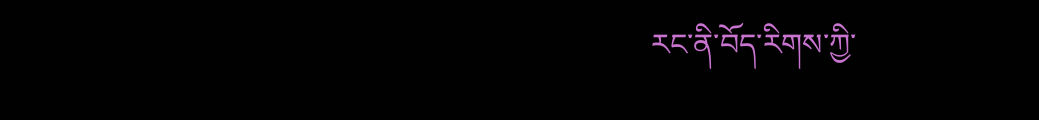རང་ནི་བོད་རིགས་ཀྱི་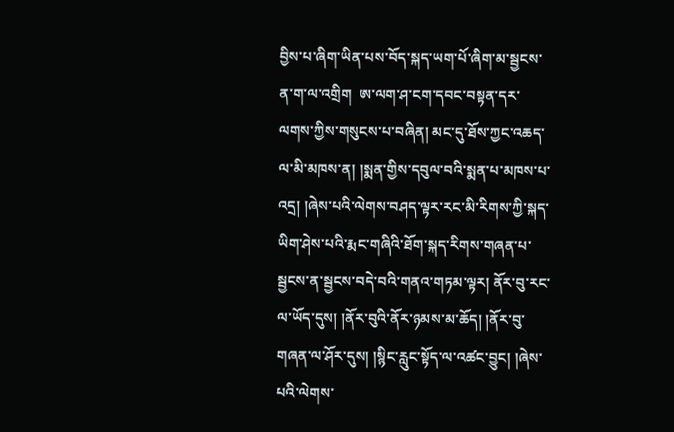བྱིས་པ་ཞིག་ཡིན་པས་བོད་སྐད་ཡག་པོ་ཞིག་མ་སྦྱངས་ན་ག་ལ་འགྲིག  ཨ་ལག་ཤ་ངག་དབང་བསྟན་དར་ལགས་ཀྱིས་གསུངས་པ་བཞིན། མང་དུ་ཐོས་ཀྱང་འཆད་ལ་མི་མཁས་ན། །སྨན་གྱིས་དབུལ་བའི་སྨན་པ་མཁས་པ་འདྲ། །ཞེས་པའི་ལེགས་བཤད་ལྟར་རང་མི་རིགས་ཀྱི་སྐད་ཡིག་ཤེས་པའི་རྨང་གཞིའི་ཐོག་སྐད་རིགས་གཞན་པ་སྦྱངས་ན་སྦྱངས་བདེ་བའི་གནའ་གཏམ་ལྟར། ནོར་བུ་རང་ལ་ཡོད་དུས། །ནོར་བུའི་ནོར་ཉམས་མ་ཆོད། །ནོར་བུ་གཞན་ལ་ཤོར་དུས། །སྙིང་རླུང་སྟོད་ལ་འཚང་བྱུང། །ཞེས་པའི་ལེགས་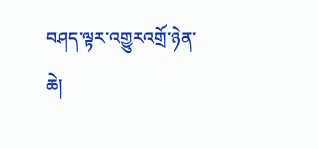བཤད་ལྟར་འགྱུརའགྲོ་ཉེན་ཆེ།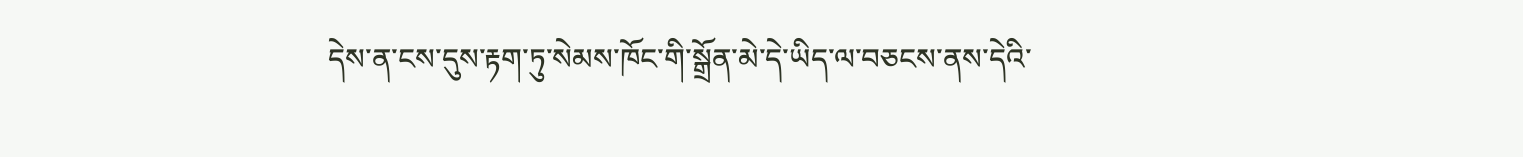དེས་ན་ངས་དུས་རྟག་ཏུ་སེམས་ཁོང་གི་སྒྲོན་མེ་དེ་ཡིད་ལ་བཅངས་ནས་དེའི་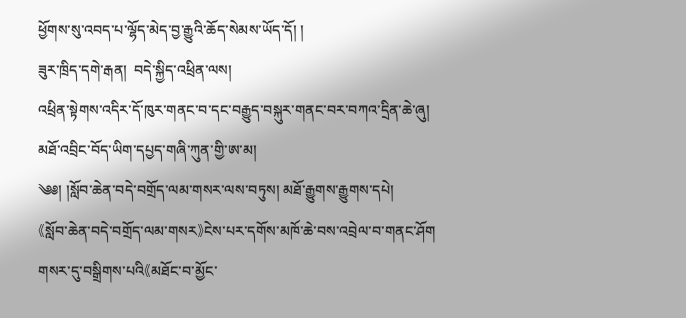ཕྱོགས་སུ་འབད་པ་ལྷོད་མེད་བྱ་རྒྱུའི་ཆོད་སེམས་ཡོད་དོ། །
ཟུར་ཁྲིད་དགེ་རྒན།  བདེ་སྐྱིད་འཕྲིན་ལས།
འཕྲིན་སྟེགས་འདིར་དོ་ཁུར་གནང་བ་དང་བརྒྱུད་བསྐུར་གནང་བར་བཀའ་དྲིན་ཆེ་ཞུ།
མཐོ་འབྲིང་བོད་ཡིག་དཔྱད་གཞི་ཀུན་གྱི་ཨ་མ།
༄༅། །སློབ་ཆེན་བདེ་བགྲོད་ལམ་གསར་ལས་བཏུས། མཐོ་རྒྱུགས་རྒྱུགས་དཔེ།
《སློབ་ཆེན་བདེ་བགྲོད་ལམ་གསར》ངེས་པར་དགོས་མཁོ་ཆེ་བས་འབྲེལ་བ་གནང་ཤོག
གསར་དུ་བསྒྲིགས་པའི《མཐོང་བ་མྱོང་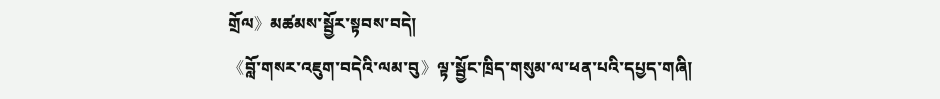གྲོལ》མཚམས་སྦྱོར་སྟབས་བདེ།
《བློ་གསར་འཇུག་བདེའི་ལམ་བུ》ལྟ་སྦྱོང་ཁྲིད་གསུམ་ལ་ཕན་པའི་དཔྱད་གཞི།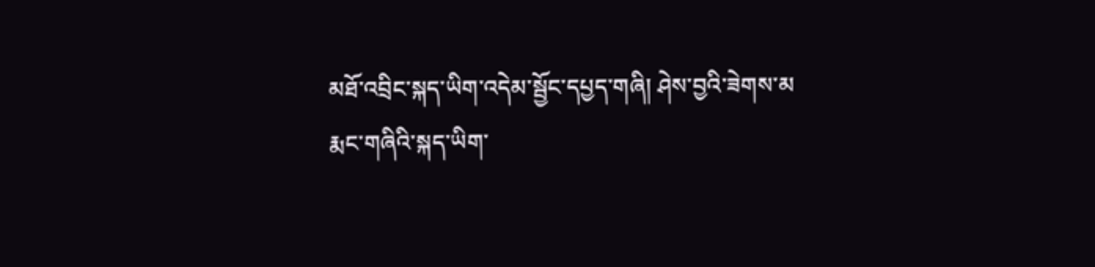མཐོ་འབྲིང་སྐད་ཡིག་འདེམ་སྦྱོང་དཔྱད་གཞི། ཤེས་བྱའི་ཟེགས་མ
རྨང་གཞིའི་སྐད་ཡིག་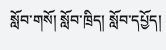སློབ་གསོ། སློབ་ཁྲིད། སློབ་དཔྱོད།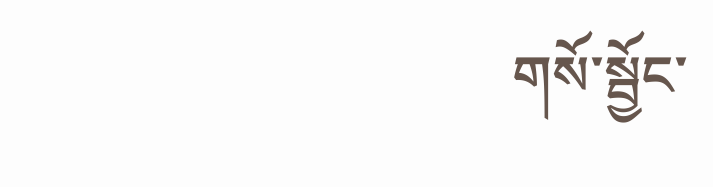གསོ་སྦྱོང་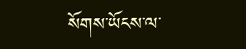སོགས་ཡོངས་ལ་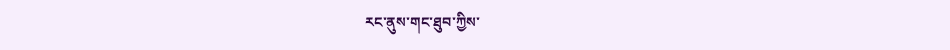རང་ནུས་གང་ཐུབ་ཀྱིས་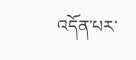འདོན་པར་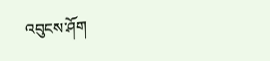འབུངས་ཤོག